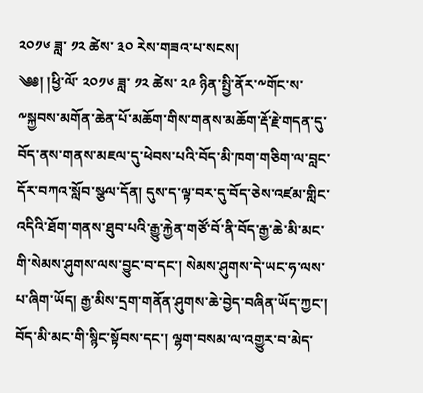༢༠༡༦ ཟླ་ ༡༢ ཚེས་ ༣༠ རེས་གཟའ་པ་སངས།
༄༅། །ཕྱི་ལོ་ ༢༠༡༦ ཟླ་ ༡༢ ཚེས་ ༢༩ ཉིན་སྤྱི་ནོར་༸གོང་ས་༸སྐྱབས་མགོན་ཆེན་པོ་མཆོག་གིས་གནས་མཆོག་རྡོ་རྗེ་གདན་དུ་བོད་ནས་གནས་མཇལ་དུ་ཕེབས་པའི་བོད་མི་ཁག་གཅིག་ལ་བླང་དོར་བཀའ་སློབ་སྩལ་དོན། དུས་ད་ལྟ་བར་དུ་བོད་ཅེས་འཛམ་གླིང་འདིའི་ཐོག་གནས་ཐུབ་པའི་རྒྱུ་རྐྱེན་གཙོ་བོ་ནི་བོད་རྒྱ་ཆེ་མི་མང་གི་སེམས་ཤུགས་ལས་བྱུང་བ་དང་། སེམས་ཤུགས་དེ་ཡང་ཧ་ལས་པ་ཞིག་ཡོད། རྒྱ་མིས་དྲག་གནོན་ཤུགས་ཆེ་བྱེད་བཞིན་ཡོད་ཀྱང་། བོད་མི་མང་གི་སྙིང་སྟོབས་དང་། ལྷག་བསམ་ལ་འགྱུར་བ་མེད་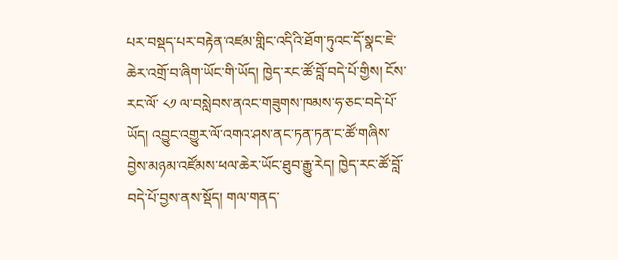པར་བསྡད་པར་བརྟེན་འཛམ་གླིང་འདིའི་ཐོག་ཏུའང་དོ་སྣང་ཇེ་ཆེར་འགྲོ་བ་ཞིག་ཡོང་གི་ཡོད། ཁྱེད་རང་ཚོ་བློ་བདེ་པོ་གྱིས། ངོས་རང་ལོ་ ༨༡ ལ་བསླེབས་ནའང་གཟུགས་ཁམས་ཧ་ཅང་བདེ་པོ་ཡོད། འབྱུང་འགྱུར་ལོ་འགའ་ཤས་ནང་ཏན་ཏན་ང་ཚོ་གཞིས་བྱེས་མཉམ་འཛོམས་ཕལ་ཆེར་ཡོང་ཐུབ་རྒྱུ་རེད། ཁྱེད་རང་ཚོ་བློ་བདེ་པོ་བྱས་ནས་སྡོད། གལ་གནད་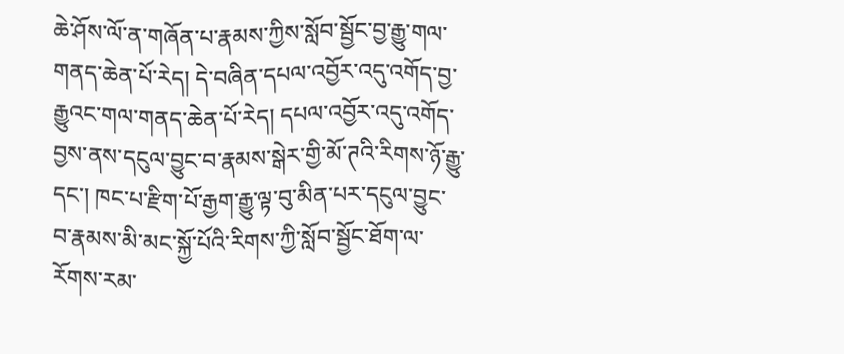ཆེ་ཤོས་ལོ་ན་གཞོན་པ་རྣམས་ཀྱིས་སློབ་སྦྱོང་བྱ་རྒྱུ་གལ་གནད་ཆེན་པོ་རེད། དེ་བཞིན་དཔལ་འབྱོར་འདུ་འགོད་བྱ་རྒྱུའང་གལ་གནད་ཆེན་པོ་རེད། དཔལ་འབྱོར་འདུ་འགོད་བྱས་ནས་དངུལ་བྱུང་བ་རྣམས་སྒེར་གྱི་མོ་ཊའི་རིགས་ཉོ་རྒྱུ་དང་། ཁང་པ་རྫིག་པོ་རྒྱག་རྒྱུ་ལྟ་བུ་མིན་པར་དངུལ་བྱུང་བ་རྣམས་མི་མང་སྐྱོ་པོའི་རིགས་ཀྱི་སློབ་སྦྱོང་ཐོག་ལ་རོགས་རམ་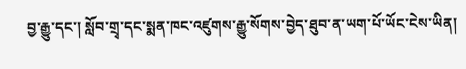བྱ་རྒྱུ་དང་། སློབ་གྲྭ་དང་སྨན་ཁང་འཛུགས་རྒྱུ་སོགས་བྱེད་ཐུབ་ན་ཡག་པོ་ཡོང་ངེས་ཡིན།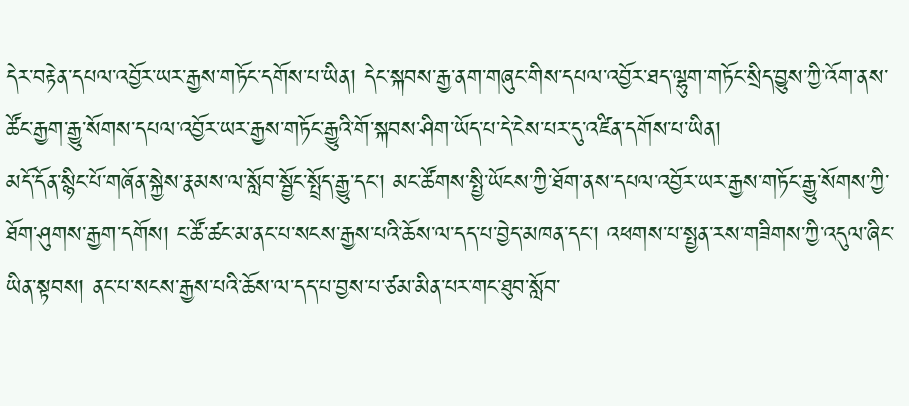དེར་བརྟེན་དཔལ་འབྱོར་ཡར་རྒྱས་གཏོང་དགོས་པ་ཡིན། དེང་སྐབས་རྒྱ་ནག་གཞུང་གིས་དཔལ་འབྱོར་ཐད་ལྷུག་གཏོང་སྲིད་བྱུས་ཀྱི་འོག་ནས་ཚོང་རྒྱག་རྒྱུ་སོགས་དཔལ་འབྱོར་ཡར་རྒྱས་གཏོང་རྒྱུའི་གོ་སྐབས་ཤིག་ཡོད་པ་དེ་ངེས་པར་དུ་འཛིན་དགོས་པ་ཡིན།
མདོ་དོན་སྙིང་པོ་གཞོན་སྐྱེས་རྣམས་ལ་སློབ་སྦྱོང་སྤྲོད་རྒྱུ་དང་། མང་ཚོགས་སྤྱི་ཡོངས་ཀྱི་ཐོག་ནས་དཔལ་འབྱོར་ཡར་རྒྱས་གཏོང་རྒྱུ་སོགས་ཀྱི་ཐོག་ཤུགས་རྒྱག་དགོས། ང་ཚོ་ཚང་མ་ནང་པ་སངས་རྒྱས་པའི་ཆོས་ལ་དད་པ་བྱེད་མཁན་དང་། འཕགས་པ་སྤྱན་རས་གཟིགས་ཀྱི་འདུལ་ཞིང་ཡིན་སྟབས། ནང་པ་སངས་རྒྱས་པའི་ཆོས་ལ་དད་པ་བྱས་པ་ཙམ་མིན་པར་གང་ཐུབ་སློབ་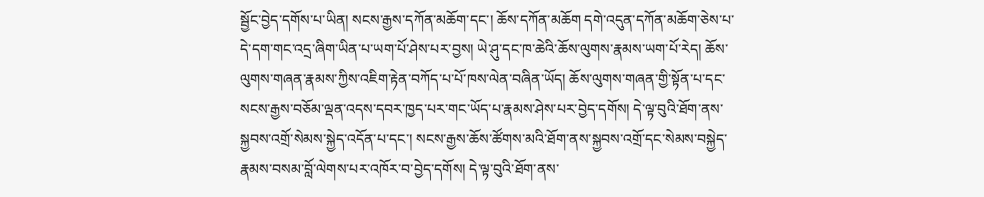སྦྱོང་བྱེད་དགོས་པ་ཡིན། སངས་རྒྱས་དཀོན་མཆོག་དང་། ཆོས་དཀོན་མཆོག དགེ་འདུན་དཀོན་མཆོག་ཅེས་པ་དེ་དག་གང་འདྲ་ཞིག་ཡིན་པ་ཡག་པོ་ཤེས་པར་བྱས། ཡེ་ཤུ་དང་ཁ་ཆེའི་ཆོས་ལུགས་རྣམས་ཡག་པོ་རེད། ཆོས་ལུགས་གཞན་རྣམས་ཀྱིས་འཇིག་རྟེན་བཀོད་པ་པོ་ཁས་ལེན་བཞིན་ཡོད། ཆོས་ལུགས་གཞན་གྱི་སྟོན་པ་དང་སངས་རྒྱས་བཅོམ་ལྡན་འདས་དབར་ཁྱད་པར་གང་ཡོད་པ་རྣམས་ཤེས་པར་བྱེད་དགོས། དེ་ལྟ་བུའི་ཐོག་ནས་སྐྱབས་འགྲོ་སེམས་སྐྱེད་འདོན་པ་དང་། སངས་རྒྱས་ཆོས་ཚོགས་མའི་ཐོག་ནས་སྐྱབས་འགྲོ་དང་སེམས་བསྐྱེད་རྣམས་བསམ་བློ་ལེགས་པར་འཁོར་བ་བྱེད་དགོས། དེ་ལྟ་བུའི་ཐོག་ནས་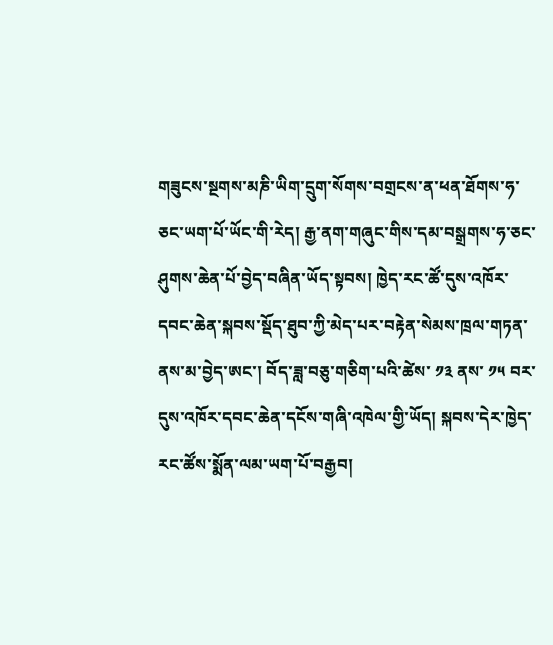གཟུངས་སྔགས་མཎི་ཡིག་དྲུག་སོགས་བགྲངས་ན་ཕན་ཐོགས་ཧ་ཅང་ཡག་པོ་ཡོང་གི་རེད། རྒྱ་ནག་གཞུང་གིས་དམ་བསྒྲགས་ཧ་ཅང་ཤུགས་ཆེན་པོ་བྱེད་བཞིན་ཡོད་སྟབས། ཁྱེད་རང་ཚོ་དུས་འཁོར་དབང་ཆེན་སྐབས་སྡོད་ཐུབ་ཀྱི་མེད་པར་བརྟེན་སེམས་ཁྲལ་གཏན་ནས་མ་བྱེད་ཨང་། བོད་ཟླ་བཅུ་གཅིག་པའི་ཚེས་ ༡༣ ནས་ ༡༥ བར་དུས་འཁོར་དབང་ཆེན་དངོས་གཞི་འཁེལ་གྱི་ཡོད། སྐབས་དེར་ཁྱེད་རང་ཚོས་སྨོན་ལམ་ཡག་པོ་བརྒྱབ།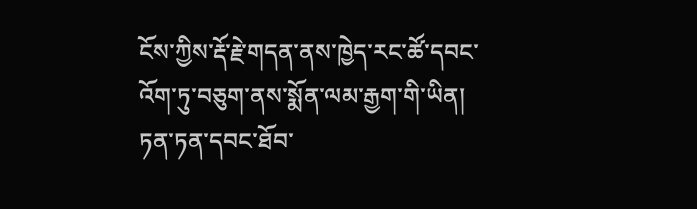ངོས་ཀྱིས་རྡོ་རྗེ་གདན་ནས་ཁྱེད་རང་ཚོ་དབང་འོག་ཏུ་བཅུག་ནས་སྨོན་ལམ་རྒྱག་གི་ཡིན། ཏན་ཏན་དབང་ཐོབ་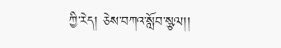ཀྱི་རེད། ཅེས་བཀའ་སློབ་སྩལ།།